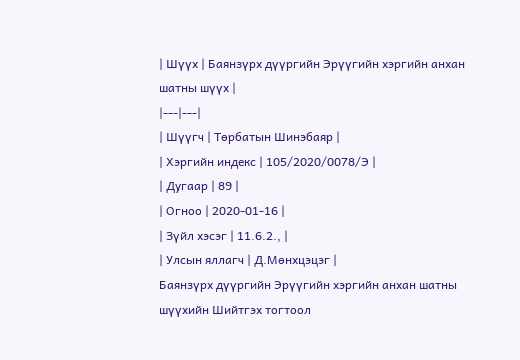| Шүүх | Баянзүрх дүүргийн Эрүүгийн хэргийн анхан шатны шүүх |
|---|---|
| Шүүгч | Төрбатын Шинэбаяр |
| Хэргийн индекс | 105/2020/0078/Э |
| Дугаар | 89 |
| Огноо | 2020-01-16 |
| Зүйл хэсэг | 11.6.2., |
| Улсын яллагч | Д.Мөнхцэцэг |
Баянзүрх дүүргийн Эрүүгийн хэргийн анхан шатны шүүхийн Шийтгэх тогтоол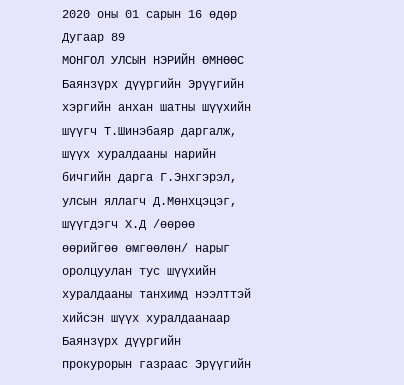2020 оны 01 сарын 16 өдөр
Дугаар 89
МОНГОЛ УЛСЫН НЭРИЙН ӨМНӨӨС
Баянзүрх дүүргийн Эрүүгийн хэргийн анхан шатны шүүхийн шүүгч Т.Шинэбаяр даргалж,
шүүх хуралдааны нарийн бичгийн дарга Г.Энхгэрэл,
улсын яллагч Д.Мөнхцэцэг,
шүүгдэгч Х.Д /өөрөө өөрийгөө өмгөөлөн/ нарыг оролцуулан тус шүүхийн хуралдааны танхимд нээлттэй хийсэн шүүх хуралдаанаар Баянзүрх дүүргийн прокурорын газраас Эрүүгийн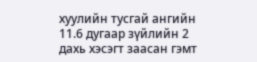хуулийн тусгай ангийн 11.6 дугаар зүйлийн 2 дахь хэсэгт заасан гэмт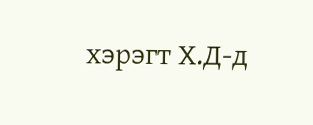хэрэгт Х.Д-д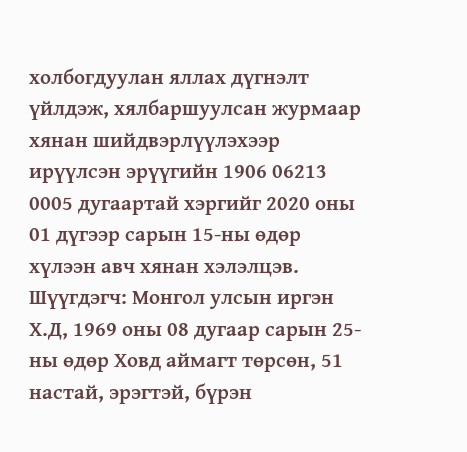холбогдуулан яллах дүгнэлт үйлдэж, хялбаршуулсан журмаар хянан шийдвэрлүүлэхээр ирүүлсэн эрүүгийн 1906 06213 0005 дугаартай хэргийг 2020 оны 01 дүгээр сарын 15-ны өдөр хүлээн авч хянан хэлэлцэв.
Шүүгдэгч: Монгол улсын иргэн Х.Д, 1969 оны 08 дугаар сарын 25-ны өдөр Ховд аймагт төрсөн, 51 настай, эрэгтэй, бүрэн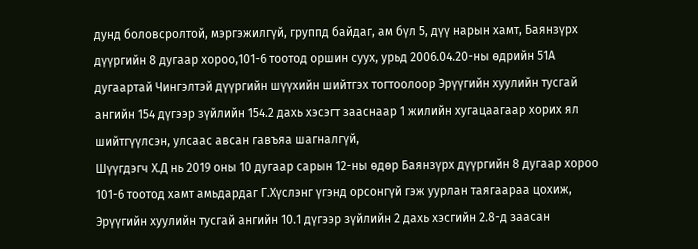дунд боловсролтой, мэргэжилгүй, группд байдаг, ам бүл 5, дүү нарын хамт, Баянзүрх дүүргийн 8 дугаар хороо,101-6 тоотод оршин суух, урьд 2006.04.20-ны өдрийн 51А дугаартай Чингэлтэй дүүргийн шүүхийн шийтгэх тогтоолоор Эрүүгийн хуулийн тусгай ангийн 154 дүгээр зүйлийн 154.2 дахь хэсэгт зааснаар 1 жилийн хугацаагаар хорих ял шийтгүүлсэн, улсаас авсан гавъяа шагналгүй,
Шүүгдэгч Х.Д нь 2019 оны 10 дугаар сарын 12-ны өдөр Баянзүрх дүүргийн 8 дугаар хороо 101-6 тоотод хамт амьдардаг Г.Хүслэнг үгэнд орсонгүй гэж уурлан таягаараа цохиж, Эрүүгийн хуулийн тусгай ангийн 10.1 дүгээр зүйлийн 2 дахь хэсгийн 2.8-д заасан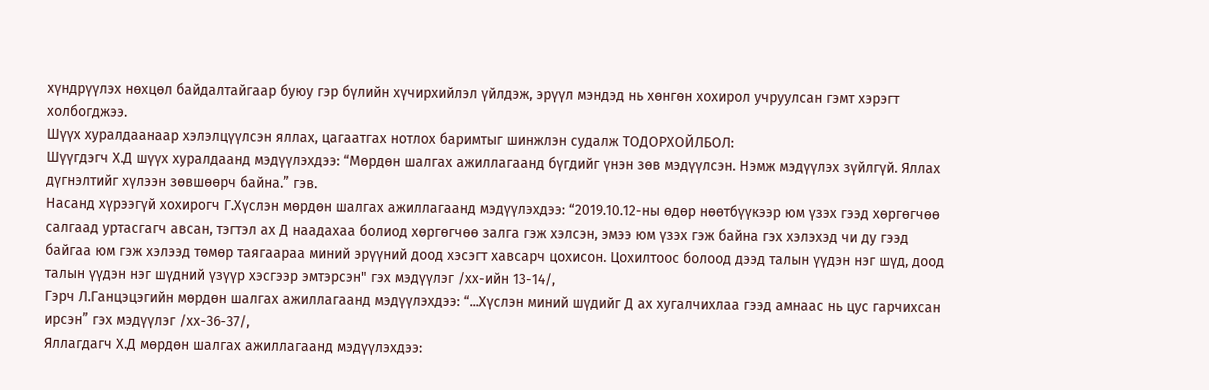хүндрүүлэх нөхцөл байдалтайгаар буюу гэр бүлийн хүчирхийлэл үйлдэж, эрүүл мэндэд нь хөнгөн хохирол учруулсан гэмт хэрэгт холбогджээ.
Шүүх хуралдаанаар хэлэлцүүлсэн яллах, цагаатгах нотлох баримтыг шинжлэн судалж ТОДОРХОЙЛБОЛ:
Шүүгдэгч Х.Д шүүх хуралдаанд мэдүүлэхдээ: “Мөрдөн шалгах ажиллагаанд бүгдийг үнэн зөв мэдүүлсэн. Нэмж мэдүүлэх зүйлгүй. Яллах дүгнэлтийг хүлээн зөвшөөрч байна.” гэв.
Насанд хүрээгүй хохирогч Г.Хүслэн мөрдөн шалгах ажиллагаанд мэдүүлэхдээ: “2019.10.12-ны өдөр нөөтбүүкээр юм үзэх гээд хөргөгчөө салгаад уртасгагч авсан, тэгтэл ах Д наадахаа болиод хөргөгчөө залга гэж хэлсэн, эмээ юм үзэх гэж байна гэх хэлэхэд чи ду гээд байгаа юм гэж хэлээд төмөр таягаараа миний эрүүний доод хэсэгт хавсарч цохисон. Цохилтоос болоод дээд талын үүдэн нэг шүд, доод талын үүдэн нэг шүдний үзүүр хэсгээр эмтэрсэн" гэх мэдүүлэг /хх-ийн 13-14/,
Гэрч Л.Ганцэцэгийн мөрдөн шалгах ажиллагаанд мэдүүлэхдээ: “...Хүслэн миний шүдийг Д ах хугалчихлаа гээд амнаас нь цус гарчихсан ирсэн” гэх мэдүүлэг /хх-36-37/,
Яллагдагч Х.Д мөрдөн шалгах ажиллагаанд мэдүүлэхдээ: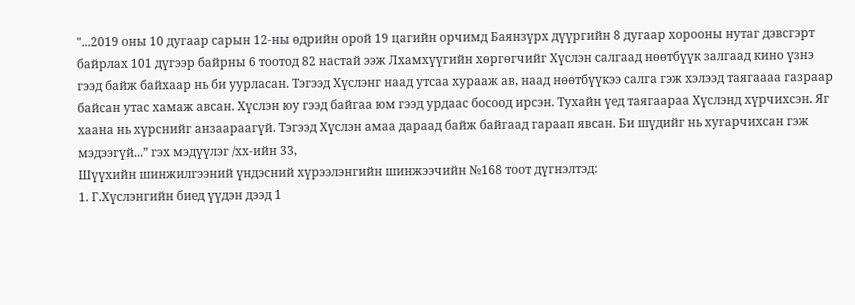"...2019 оны 10 дугаар сарын 12-ны өдрийн орой 19 цагийн орчимд Баянзүрх дүүргийн 8 дугаар хорооны нутаг дэвсгэрт байрлах 101 дүгээр байрны 6 тоотод 82 настай ээж Лхамхүүгийн хөргөгчийг Хүслэн салгаад нөөтбүүк залгаад кино үзнэ гээд байж байхаар нь би уурласан. Тэгээд Хүслэнг наад утсаа хурааж ав, наад нөөтбүүкээ салга гэж хэлээд таягаааа газраар байсан утас хамаж авсан. Хүслэн юу гээд байгаа юм гээд урдаас босоод ирсэн. Тухайн үед таягаараа Хүслэнд хүрчихсэн. Яг хаана нь хүрснийг анзаараагүй. Тэгээд Хүслэн амаа дараад байж байгаад гараап явсан. Би шүдийг нь хугарчихсан гэж мэдээгүй...” гэх мэдүүлэг /хх-ийн 33,
Шүүхийн шинжилгээний үндэсний хүрээлэнгийн шинжээчийн №168 тоот дүгнэлтэд:
1. Г.Хүслэнгийн биед үүдэн дээд 1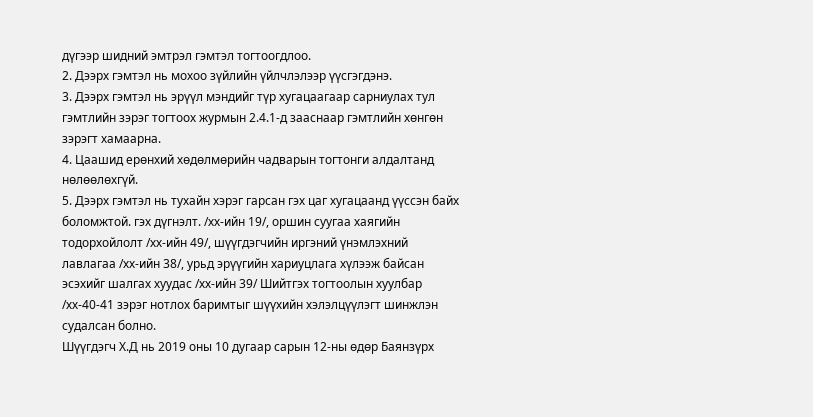дүгээр шидний эмтрэл гэмтэл тогтоогдлоо.
2. Дээрх гэмтэл нь мохоо зүйлийн үйлчлэлээр үүсгэгдэнэ.
3. Дээрх гэмтэл нь эрүүл мэндийг түр хугацаагаар сарниулах тул гэмтлийн зэрэг тогтоох журмын 2.4.1-д зааснаар гэмтлийн хөнгөн зэрэгт хамаарна.
4. Цаашид ерөнхий хөдөлмөрийн чадварын тогтонги алдалтанд нөлөөлөхгүй.
5. Дээрх гэмтэл нь тухайн хэрэг гарсан гэх цаг хугацаанд үүссэн байх боломжтой. гэх дүгнэлт. /хх-ийн 19/, оршин суугаа хаягийн тодорхойлолт /хх-ийн 49/, шүүгдэгчийн иргэний үнэмлэхний лавлагаа /хх-ийн 38/, урьд эрүүгийн хариуцлага хүлээж байсан эсэхийг шалгах хуудас /хх-ийн 39/ Шийтгэх тогтоолын хуулбар /хх-40-41 зэрэг нотлох баримтыг шүүхийн хэлэлцүүлэгт шинжлэн судалсан болно.
Шүүгдэгч Х.Д нь 2019 оны 10 дугаар сарын 12-ны өдөр Баянзүрх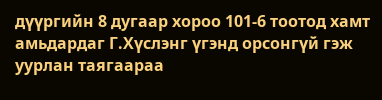дүүргийн 8 дугаар хороо 101-6 тоотод хамт амьдардаг Г.Хүслэнг үгэнд орсонгүй гэж уурлан таягаараа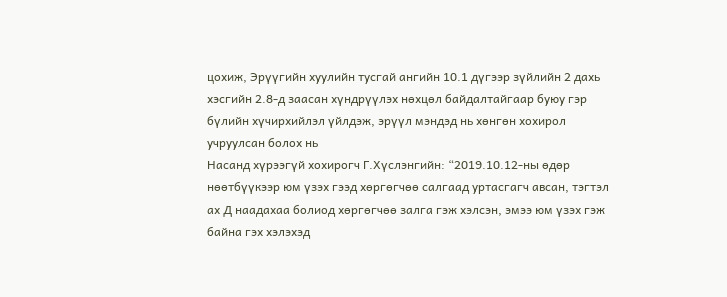цохиж, Эрүүгийн хуулийн тусгай ангийн 10.1 дүгээр зүйлийн 2 дахь хэсгийн 2.8-д заасан хүндрүүлэх нөхцөл байдалтайгаар буюу гэр бүлийн хүчирхийлэл үйлдэж, эрүүл мэндэд нь хөнгөн хохирол учруулсан болох нь
Насанд хүрээгүй хохирогч Г.Хүслэнгийн: “2019.10.12-ны өдөр нөөтбүүкээр юм үзэх гээд хөргөгчөө салгаад уртасгагч авсан, тэгтэл ах Д наадахаа болиод хөргөгчөө залга гэж хэлсэн, эмээ юм үзэх гэж байна гэх хэлэхэд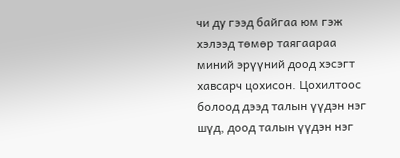чи ду гээд байгаа юм гэж хэлээд төмөр таягаараа миний эрүүний доод хэсэгт хавсарч цохисон. Цохилтоос болоод дээд талын үүдэн нэг шүд, доод талын үүдэн нэг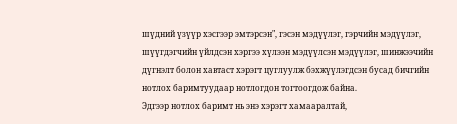шүдний үзүүр хэсгээр эмтэрсэн", гэсэн мэдүүлэг, гэрчийн мэдүүлэг, шүүгдэгчийн үйлдсэн хэргээ хүлээн мэдүүлсэн мэдүүлэг, шинжээчийн дүгнэлт болон хавтаст хэрэгт цуглуулж бэхжүүлэгдсэн бусад бичгийн нотлох баримтуудаар нотлогдон тогтоогдож байна.
Эдгээр нотлох баримт нь энэ хэрэгт хамааралтай,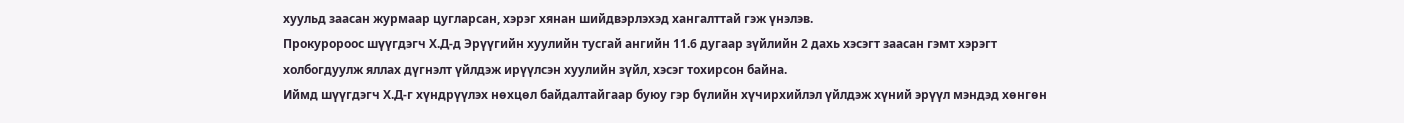хуульд заасан журмаар цугларсан, хэрэг хянан шийдвэрлэхэд хангалттай гэж үнэлэв.
Прокуророос шүүгдэгч Х.Д-д Эрүүгийн хуулийн тусгай ангийн 11.6 дугаар зүйлийн 2 дахь хэсэгт заасан гэмт хэрэгт холбогдуулж яллах дүгнэлт үйлдэж ирүүлсэн хуулийн зүйл, хэсэг тохирсон байна.
Иймд шүүгдэгч Х.Д-г хүндрүүлэх нөхцөл байдалтайгаар буюу гэр бүлийн хүчирхийлэл үйлдэж хүний эрүүл мэндэд хөнгөн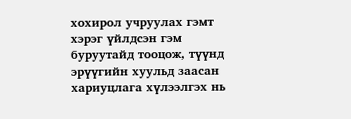хохирол учруулах гэмт хэрэг үйлдсэн гэм буруутайд тооцож, түүнд эрүүгийн хуульд заасан хариуцлага хүлээлгэх нь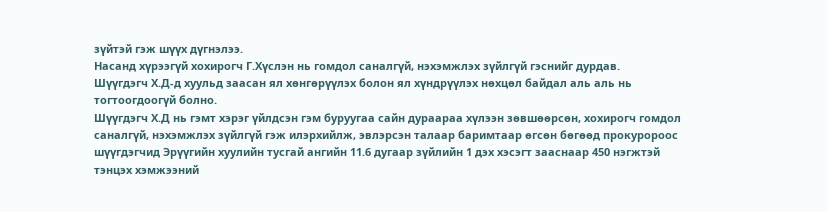зүйтэй гэж шүүх дүгнэлээ.
Насанд хүрээгүй хохирогч Г.Хүслэн нь гомдол саналгүй, нэхэмжлэх зүйлгүй гэснийг дурдав.
Шүүгдэгч Х.Д-д хуульд заасан ял хөнгөрүүлэх болон ял хүндрүүлэх нөхцөл байдал аль аль нь тогтоогдоогүй болно.
Шүүгдэгч Х.Д нь гэмт хэрэг үйлдсэн гэм буруугаа сайн дураараа хүлээн зөвшөөрсөн, хохирогч гомдол саналгүй, нэхэмжлэх зүйлгүй гэж илэрхийлж, эвлэрсэн талаар баримтаар өгсөн бөгөөд прокуророос шүүгдэгчид Эрүүгийн хуулийн тусгай ангийн 11.6 дугаар зүйлийн 1 дэх хэсэгт зааснаар 450 нэгжтэй тэнцэх хэмжээний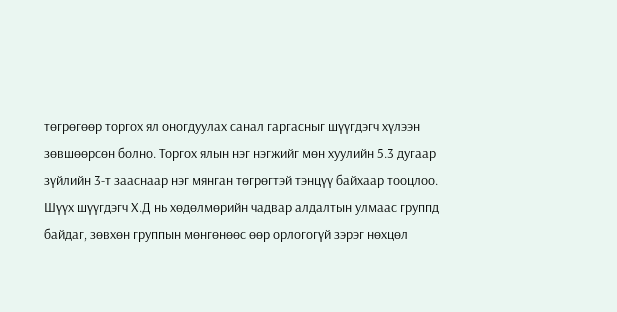төгрөгөөр торгох ял оногдуулах санал гаргасныг шүүгдэгч хүлээн зөвшөөрсөн болно. Торгох ялын нэг нэгжийг мөн хуулийн 5.3 дугаар зүйлийн 3-т зааснаар нэг мянган төгрөгтэй тэнцүү байхаар тооцлоо.
Шүүх шүүгдэгч Х.Д нь хөдөлмөрийн чадвар алдалтын улмаас группд байдаг, зөвхөн группын мөнгөнөөс өөр орлогогүй зэрэг нөхцөл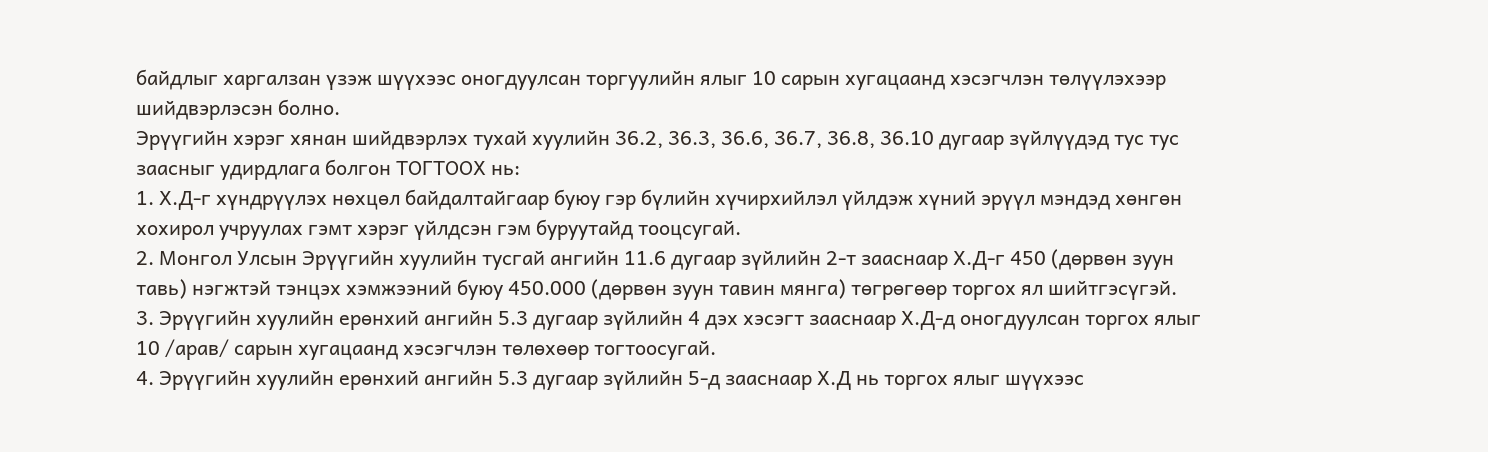байдлыг харгалзан үзэж шүүхээс оногдуулсан торгуулийн ялыг 10 сарын хугацаанд хэсэгчлэн төлүүлэхээр шийдвэрлэсэн болно.
Эрүүгийн хэрэг хянан шийдвэрлэх тухай хуулийн 36.2, 36.3, 36.6, 36.7, 36.8, 36.10 дугаар зүйлүүдэд тус тус заасныг удирдлага болгон ТОГТООХ нь:
1. Х.Д-г хүндрүүлэх нөхцөл байдалтайгаар буюу гэр бүлийн хүчирхийлэл үйлдэж хүний эрүүл мэндэд хөнгөн хохирол учруулах гэмт хэрэг үйлдсэн гэм буруутайд тооцсугай.
2. Монгол Улсын Эрүүгийн хуулийн тусгай ангийн 11.6 дугаар зүйлийн 2-т зааснаар Х.Д-г 450 (дөрвөн зуун тавь) нэгжтэй тэнцэх хэмжээний буюу 450.000 (дөрвөн зуун тавин мянга) төгрөгөөр торгох ял шийтгэсүгэй.
3. Эрүүгийн хуулийн ерөнхий ангийн 5.3 дугаар зүйлийн 4 дэх хэсэгт зааснаар Х.Д-д оногдуулсан торгох ялыг 10 /арав/ сарын хугацаанд хэсэгчлэн төлөхөөр тогтоосугай.
4. Эрүүгийн хуулийн ерөнхий ангийн 5.3 дугаар зүйлийн 5-д зааснаар Х.Д нь торгох ялыг шүүхээс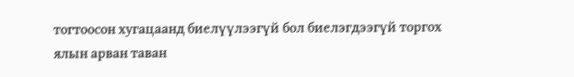тогтоосон хугацаанд биелүүлээгүй бол биелэгдээгүй торгох ялын арван таван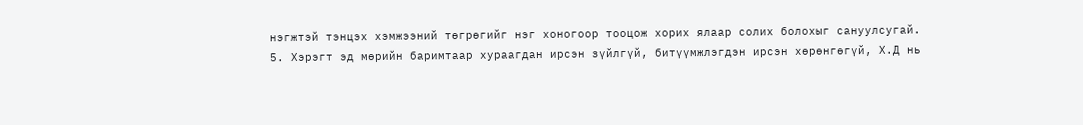нэгжтэй тэнцэх хэмжээний төгрөгийг нэг хоногоор тооцож хорих ялаар солих болохыг сануулсугай.
5. Хэрэгт эд мөрийн баримтаар хураагдан ирсэн зүйлгүй, битүүмжлэгдэн ирсэн хөрөнгөгүй, Х.Д нь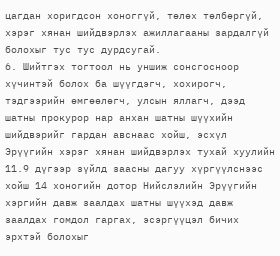цагдан хоригдсон хоноггүй, төлөх төлбөргүй, хэрэг хянан шийдвэрлэх ажиллагааны зардалгүй болохыг тус тус дурдсугай.
6. Шийтгэх тогтоол нь уншиж сонсгосноор хүчинтэй болох ба шүүгдэгч, хохирогч, тэдгээрийн өмгөөлөгч, улсын яллагч, дээд шатны прокурор нар анхан шатны шүүхийн шийдвэрийг гардан авснаас хойш, эсхүл Эрүүгийн хэрэг хянан шийдвэрлэх тухай хуулийн 11.9 дүгээр зүйлд заасны дагуу хүргүүлснээс хойш 14 хоногийн дотор Нийслэлийн Эрүүгийн хэргийн давж заалдах шатны шүүхэд давж заалдах гомдол гаргах, эсэргүүцэл бичих эрхтэй болохыг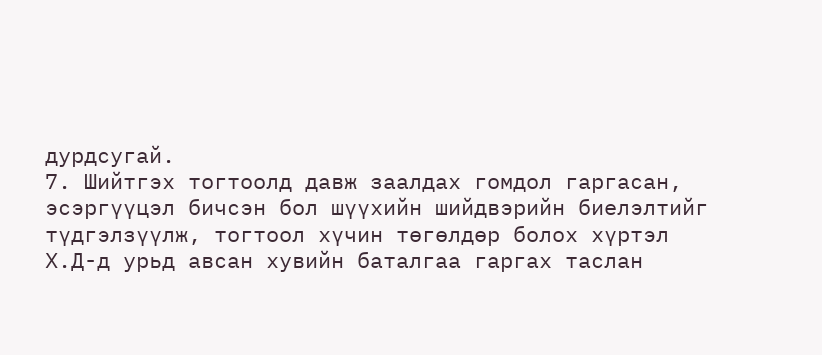дурдсугай.
7. Шийтгэх тогтоолд давж заалдах гомдол гаргасан, эсэргүүцэл бичсэн бол шүүхийн шийдвэрийн биелэлтийг түдгэлзүүлж, тогтоол хүчин төгөлдөр болох хүртэл Х.Д-д урьд авсан хувийн баталгаа гаргах таслан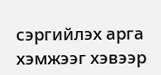сэргийлэх арга хэмжээг хэвээр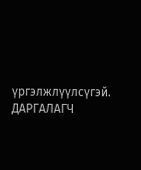үргэлжлүүлсүгэй.
ДАРГАЛАГЧ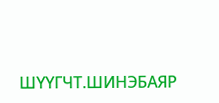ШҮҮГЧТ.ШИНЭБАЯР